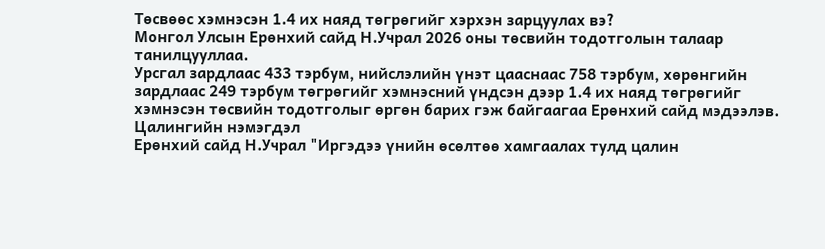Төсвөөс хэмнэсэн 1.4 их наяд төгрөгийг хэрхэн зарцуулах вэ?
Монгол Улсын Ерөнхий сайд Н.Учрал 2026 оны төсвийн тодотголын талаар танилцууллаа.
Урсгал зардлаас 433 тэрбум, нийслэлийн үнэт цааснаас 758 тэрбум, хөрөнгийн зардлаас 249 тэрбум төгрөгийг хэмнэсний үндсэн дээр 1.4 их наяд төгрөгийг хэмнэсэн төсвийн тодотголыг өргөн барих гэж байгаагаа Ерөнхий сайд мэдээлэв.
Цалингийн нэмэгдэл
Ерөнхий сайд Н.Учрал "Иргэдээ үнийн өсөлтөө хамгаалах тулд цалин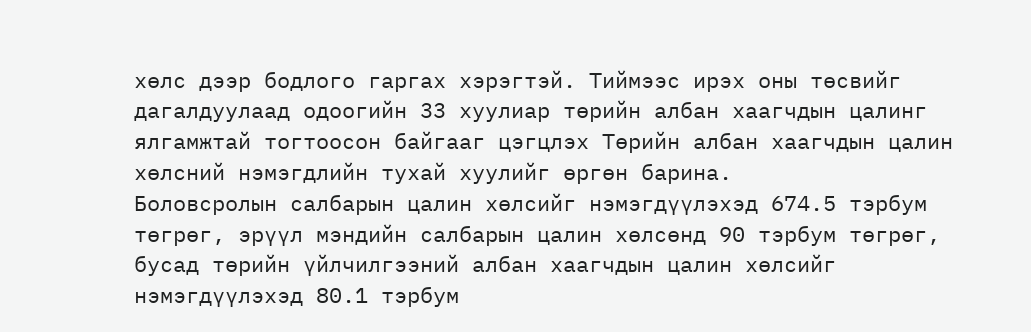хөлс дээр бодлого гаргах хэрэгтэй. Тиймээс ирэх оны төсвийг дагалдуулаад одоогийн 33 хуулиар төрийн албан хаагчдын цалинг ялгамжтай тогтоосон байгааг цэгцлэх Төрийн албан хаагчдын цалин хөлсний нэмэгдлийн тухай хуулийг өргөн барина.
Боловсролын салбарын цалин хөлсийг нэмэгдүүлэхэд 674.5 тэрбум төгрөг, эрүүл мэндийн салбарын цалин хөлсөнд 90 тэрбум төгрөг, бусад төрийн үйлчилгээний албан хаагчдын цалин хөлсийг нэмэгдүүлэхэд 80.1 тэрбум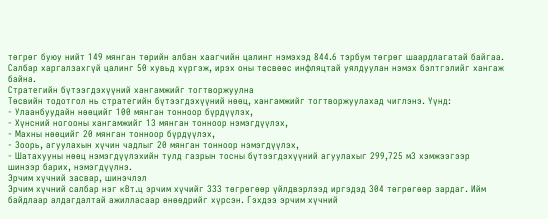төгрөг буюу нийт 149 мянган төрийн албан хаагчийн цалинг нэмэхэд 844.6 тэрбум төгрөг шаардлагатай байгаа.
Салбар харгалзахгүй цалинг 50 хувьд хүргэж, ирэх оны төсвөөс инфляцтай уялдуулан нэмэх бэлтгэлийг хангаж байна.
Стратегийн бүтээгдэхүүний хангамжийг тогтворжуулна
Төсвийн тодотгол нь стратегийн бүтээгдэхүүний нөөц, хангамжийг тогтворжуулахад чиглэнэ. Үүнд:
- Улаанбуудайн нөөцийг 100 мянган тонноор бүрдүүлэх,
- Хүнсний ногооны хангамжийг 13 мянган тонноор нэмэгдүүлэх,
- Махны нөөцийг 20 мянган тонноор бүрдүүлэх,
- Зоорь, агуулахын хүчин чадлыг 20 мянган тонноор нэмэгдүүлэх,
- Шатахууны нөөц нэмэгдүүлэхийн тулд газрын тосны бүтээгдэхүүний агуулахыг 299,725 м3 хэмжээгээр шинээр барих, нэмэгдүүлнэ.
Эрчим хүчний засвар, шинэчлэл
Эрчим хүчний салбар нэг кВт.ц эрчим хүчийг 333 төгрөгөөр үйлдвэрлээд иргэдэд 304 төгрөгөөр зардаг. Ийм байдлаар алдагдалтай ажилласаар өнөөдрийг хүрсэн. Гэхдээ эрчим хүчний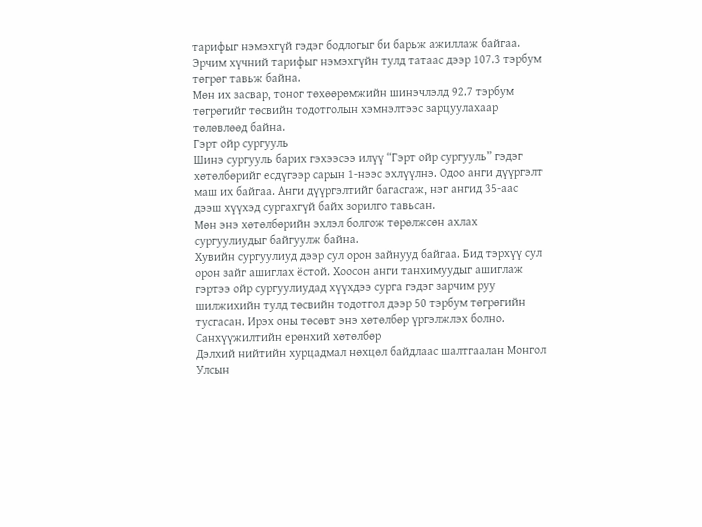тарифыг нэмэхгүй гэдэг бодлогыг би барьж ажиллаж байгаа.
Эрчим хүчний тарифыг нэмэхгүйн тулд татаас дээр 107.3 тэрбум төгрөг тавьж байна.
Мөн их засвар, тоног төхөөрөмжийн шинэчлэлд 92.7 тэрбум төгрөгийг төсвийн тодотголын хэмнэлтээс зарцуулахаар төлөвлөөд байна.
Гэрт ойр сургууль
Шинэ сургууль барих гэхээсээ илүү “Гэрт ойр сургууль” гэдэг хөтөлбөрийг есдүгээр сарын 1-нээс эхлүүлнэ. Одоо анги дүүргэлт маш их байгаа. Анги дүүргэлтийг багасгаж, нэг ангид 35-аас дээш хүүхэд сургахгүй байх зорилго тавьсан.
Мөн энэ хөтөлбөрийн эхлэл болгож төрөлжсөн ахлах сургуулиудыг байгуулж байна.
Хувийн сургуулиуд дээр сул орон зайнууд байгаа. Бид тэрхүү сул орон зайг ашиглах ёстой. Хоосон анги танхимуудыг ашиглаж гэртээ ойр сургуулиудад хүүхдээ сурга гэдэг зарчим руу шилжихийн тулд төсвийн тодотгол дээр 50 тэрбум төгрөгийн тусгасан. Ирэх оны төсөвт энэ хөтөлбөр үргэлжлэх болно.
Санхүүжилтийн ерөнхий хөтөлбөр
Дэлхий нийтийн хурцадмал нөхцөл байдлаас шалтгаалан Монгол Улсын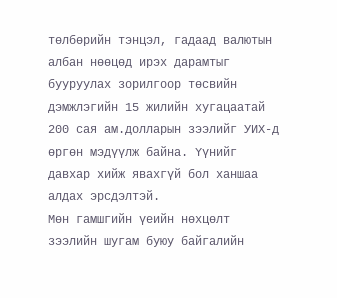төлбөрийн тэнцэл, гадаад валютын албан нөөцөд ирэх дарамтыг бууруулах зорилгоор төсвийн дэмжлэгийн 15 жилийн хугацаатай 200 сая ам.долларын зээлийг УИХ-д өргөн мэдүүлж байна. Үүнийг давхар хийж явахгүй бол ханшаа алдах эрсдэлтэй.
Мөн гамшгийн үеийн нөхцөлт зээлийн шугам буюу байгалийн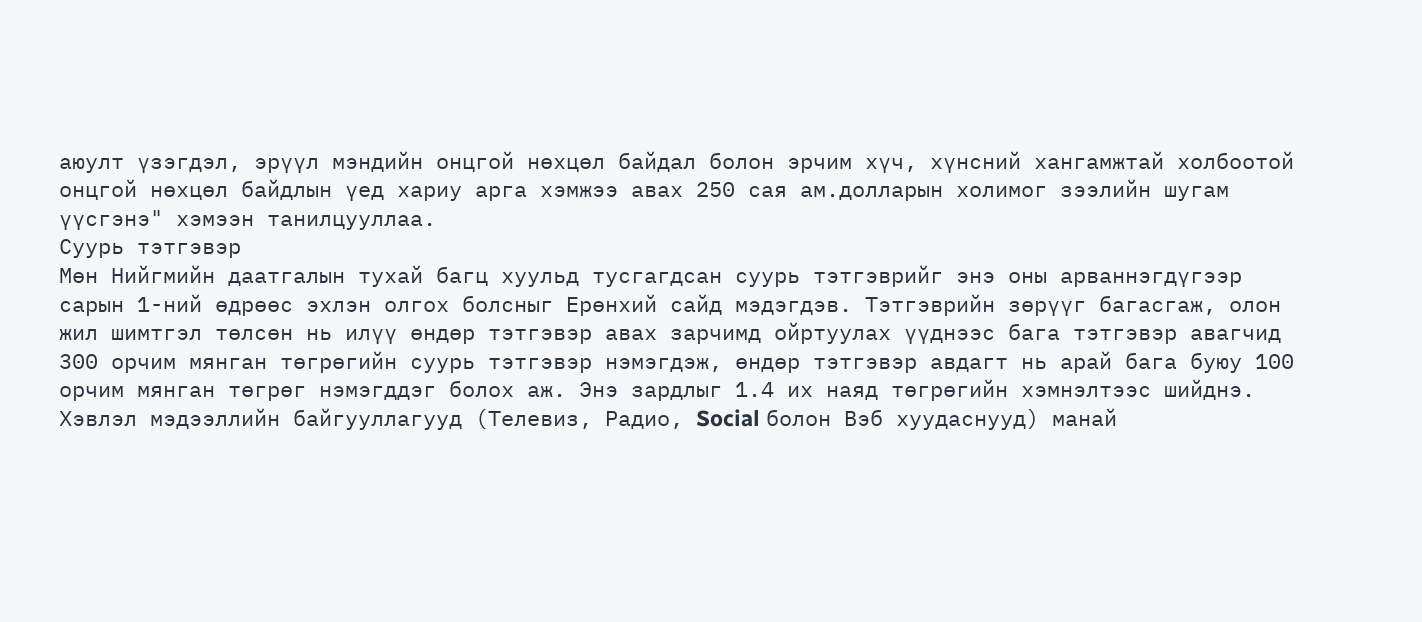аюулт үзэгдэл, эрүүл мэндийн онцгой нөхцөл байдал болон эрчим хүч, хүнсний хангамжтай холбоотой онцгой нөхцөл байдлын үед хариу арга хэмжээ авах 250 сая ам.долларын холимог зээлийн шугам үүсгэнэ" хэмээн танилцууллаа.
Суурь тэтгэвэр
Мөн Нийгмийн даатгалын тухай багц хуульд тусгагдсан суурь тэтгэврийг энэ оны арваннэгдүгээр сарын 1-ний өдрөөс эхлэн олгох болсныг Ерөнхий сайд мэдэгдэв. Тэтгэврийн зөрүүг багасгаж, олон жил шимтгэл төлсөн нь илүү өндөр тэтгэвэр авах зарчимд ойртуулах үүднээс бага тэтгэвэр авагчид 300 орчим мянган төгрөгийн суурь тэтгэвэр нэмэгдэж, өндөр тэтгэвэр авдагт нь арай бага буюу 100 орчим мянган төгрөг нэмэгддэг болох аж. Энэ зардлыг 1.4 их наяд төгрөгийн хэмнэлтээс шийднэ.
Хэвлэл мэдээллийн байгууллагууд (Телевиз, Радио, Social болон Вэб хуудаснууд) манай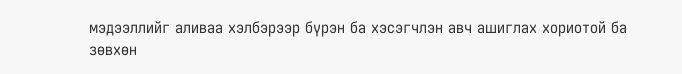мэдээллийг аливаа хэлбэрээр бүрэн ба хэсэгчлэн авч ашиглах хориотой ба зөвхөн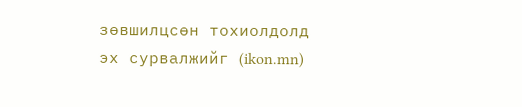зөвшилцсөн тохиолдолд эх сурвалжийг (ikon.mn)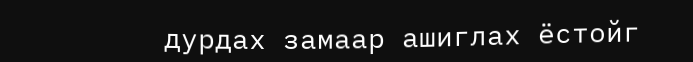дурдах замаар ашиглах ёстойг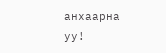анхаарна уу!